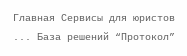Главная Сервисы для юристов ... База решений “Протокол”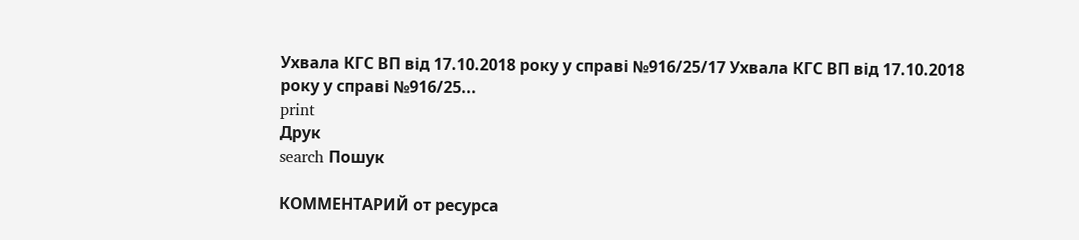Ухвала КГС ВП від 17.10.2018 року у справі №916/25/17 Ухвала КГС ВП від 17.10.2018 року у справі №916/25...
print
Друк
search Пошук

КОММЕНТАРИЙ от ресурса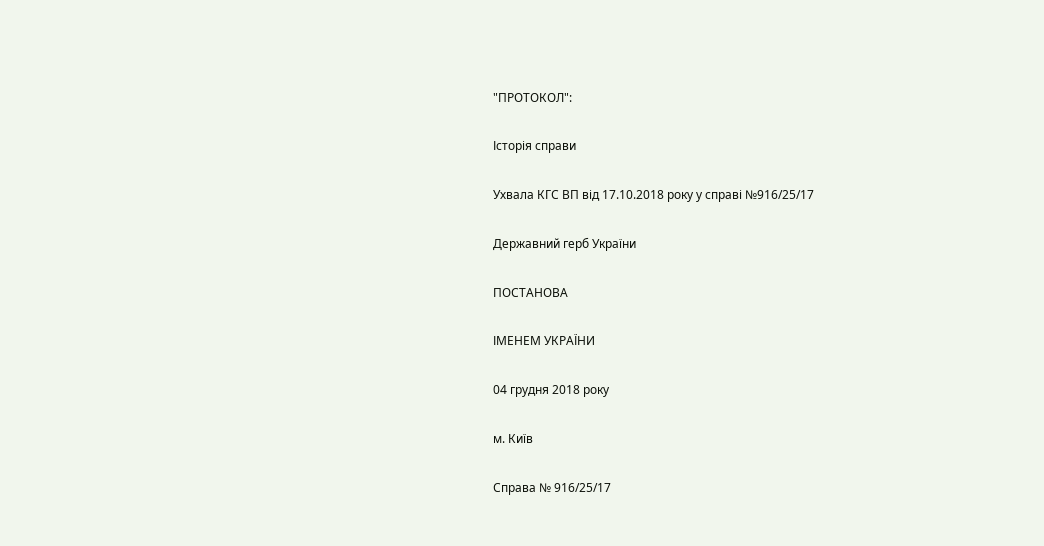"ПРОТОКОЛ":

Історія справи

Ухвала КГС ВП від 17.10.2018 року у справі №916/25/17

Державний герб України

ПОСТАНОВА

ІМЕНЕМ УКРАЇНИ

04 грудня 2018 року

м. Київ

Справа № 916/25/17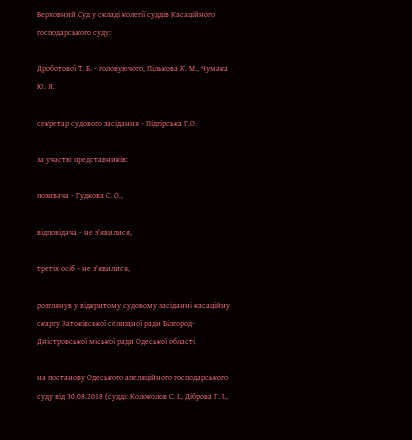Верховний Суд у складі колегії суддів Касаційного господарського суду:

Дроботової Т. Б. - головуючого, Пількова К. М., Чумака Ю. Я.

секретар судового засідання - Підгірська Г.О.

за участю представників:

позивача - Гудкова С. О.,

відповідача - не з'явилися,

третіх осіб - не з'явилися,

розглянув у відкритому судовому засіданні касаційну скаргу Затоківської селищної ради Білгород-Дністровської міської ради Одеської області

на постанову Одеського апеляційного господарського суду від 30.08.2018 (судді: Колоколов С. І., Діброва Г. І.,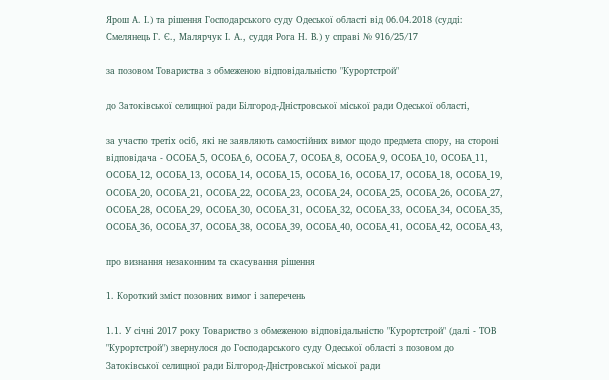Ярош А. І.) та рішення Господарського суду Одеської області від 06.04.2018 (судді: Смелянець Г. Є., Малярчук І. А., суддя Рога Н. В.) у справі № 916/25/17

за позовом Товариства з обмеженою відповідальністю "Курортстрой"

до Затоківської селищної ради Білгород-Дністровської міської ради Одеської області,

за участю третіх осіб, які не заявляють самостійних вимог щодо предмета спору, на стороні відповідача - ОСОБА_5, ОСОБА_6, ОСОБА_7, ОСОБА_8, ОСОБА_9, ОСОБА_10, ОСОБА_11, ОСОБА_12, ОСОБА_13, ОСОБА_14, ОСОБА_15, ОСОБА_16, ОСОБА_17, ОСОБА_18, ОСОБА_19, ОСОБА_20, ОСОБА_21, ОСОБА_22, ОСОБА_23, ОСОБА_24, ОСОБА_25, ОСОБА_26, ОСОБА_27, ОСОБА_28, ОСОБА_29, ОСОБА_30, ОСОБА_31, ОСОБА_32, ОСОБА_33, ОСОБА_34, ОСОБА_35, ОСОБА_36, ОСОБА_37, ОСОБА_38, ОСОБА_39, ОСОБА_40, ОСОБА_41, ОСОБА_42, ОСОБА_43,

про визнання незаконним та скасування рішення

1. Короткий зміст позовних вимог і заперечень

1.1. У січні 2017 року Товариство з обмеженою відповідальністю "Курортстрой" (далі - ТОВ "Курортстрой") звернулося до Господарського суду Одеської області з позовом до Затоківської селищної ради Білгород-Дністровської міської ради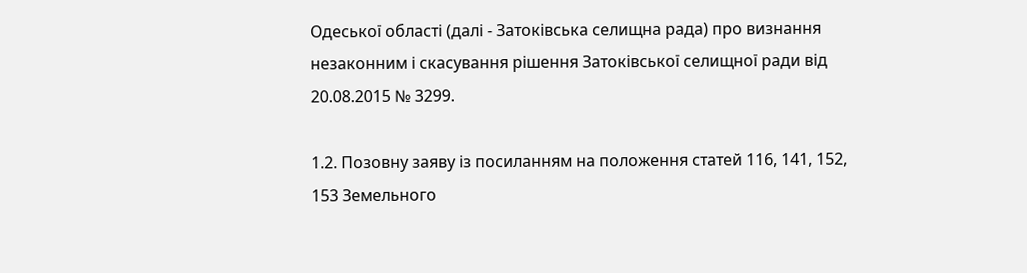Одеської області (далі - Затоківська селищна рада) про визнання незаконним і скасування рішення Затоківської селищної ради від 20.08.2015 № 3299.

1.2. Позовну заяву із посиланням на положення статей 116, 141, 152, 153 Земельного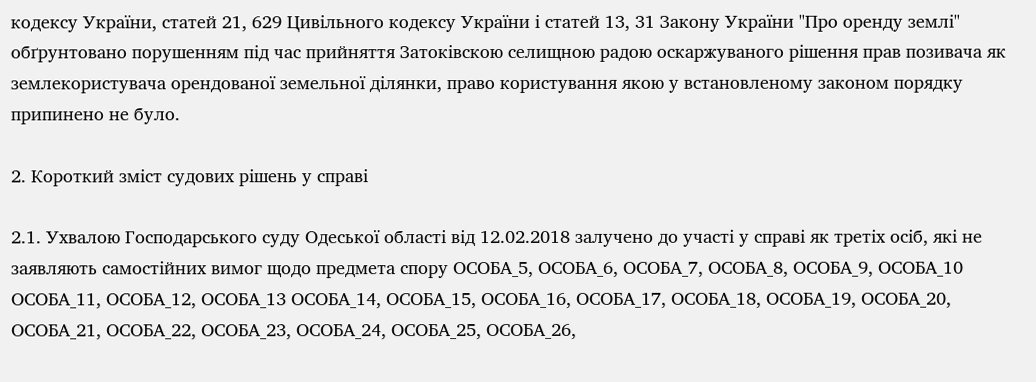кодексу України, статей 21, 629 Цивільного кодексу України і статей 13, 31 Закону України "Про оренду землі" обґрунтовано порушенням під час прийняття Затоківскою селищною радою оскаржуваного рішення прав позивача як землекористувача орендованої земельної ділянки, право користування якою у встановленому законом порядку припинено не було.

2. Короткий зміст судових рішень у справі

2.1. Ухвалою Господарського суду Одеської області від 12.02.2018 залучено до участі у справі як третіх осіб, які не заявляють самостійних вимог щодо предмета спору ОСОБА_5, ОСОБА_6, ОСОБА_7, ОСОБА_8, ОСОБА_9, ОСОБА_10 ОСОБА_11, ОСОБА_12, ОСОБА_13 ОСОБА_14, ОСОБА_15, ОСОБА_16, ОСОБА_17, ОСОБА_18, ОСОБА_19, ОСОБА_20, ОСОБА_21, ОСОБА_22, ОСОБА_23, ОСОБА_24, ОСОБА_25, ОСОБА_26,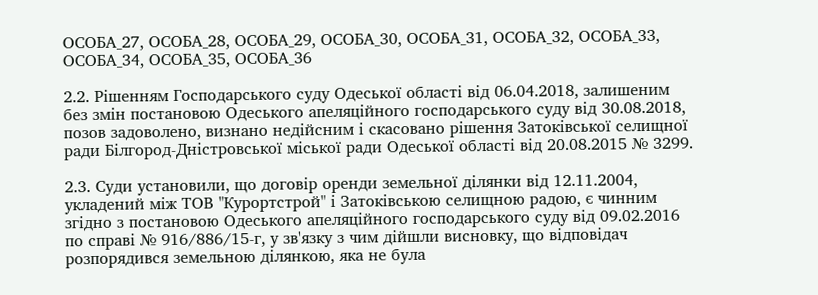ОСОБА_27, ОСОБА_28, ОСОБА_29, ОСОБА_30, ОСОБА_31, ОСОБА_32, ОСОБА_33, ОСОБА_34, ОСОБА_35, ОСОБА_36

2.2. Рішенням Господарського суду Одеської області від 06.04.2018, залишеним без змін постановою Одеського апеляційного господарського суду від 30.08.2018, позов задоволено, визнано недійсним і скасовано рішення Затоківської селищної ради Білгород-Дністровської міської ради Одеської області від 20.08.2015 № 3299.

2.3. Суди установили, що договір оренди земельної ділянки від 12.11.2004, укладений між ТОВ "Курортстрой" і Затоківською селищною радою, є чинним згідно з постановою Одеського апеляційного господарського суду від 09.02.2016 по справі № 916/886/15-г, у зв'язку з чим дійшли висновку, що відповідач розпорядився земельною ділянкою, яка не була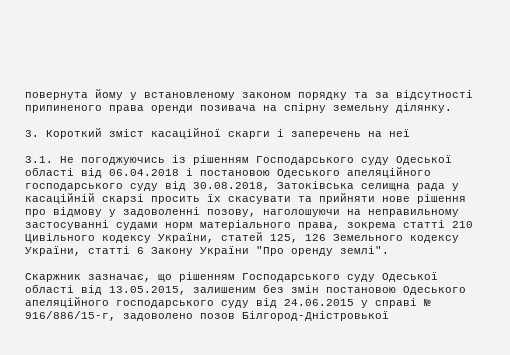повернута йому у встановленому законом порядку та за відсутності припиненого права оренди позивача на спірну земельну ділянку.

3. Короткий зміст касаційної скарги і заперечень на неї

3.1. Не погоджуючись із рішенням Господарського суду Одеської області від 06.04.2018 і постановою Одеського апеляційного господарського суду від 30.08.2018, Затоківська селищна рада у касаційній скарзі просить їх скасувати та прийняти нове рішення про відмову у задоволенні позову, наголошуючи на неправильному застосуванні судами норм матеріального права, зокрема статті 210 Цивільного кодексу України, статей 125, 126 Земельного кодексу України, статті 6 Закону України "Про оренду землі".

Скаржник зазначає, що рішенням Господарського суду Одеської області від 13.05.2015, залишеним без змін постановою Одеського апеляційного господарського суду від 24.06.2015 у справі № 916/886/15-г, задоволено позов Білгород-Дністровької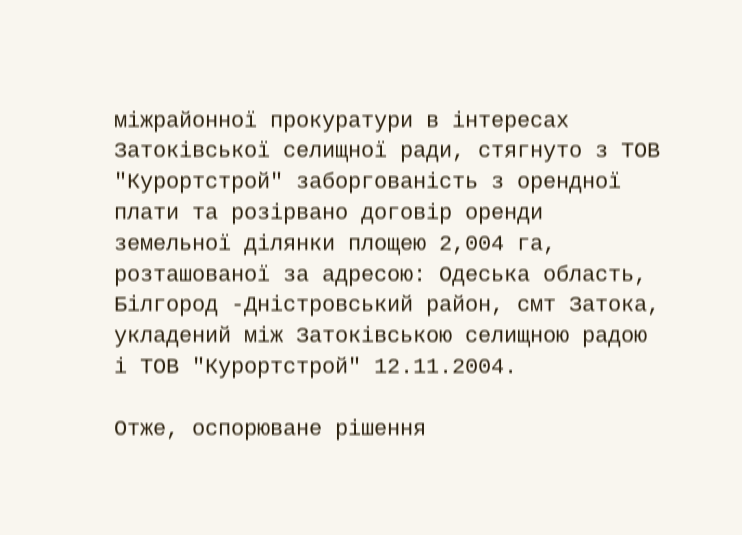міжрайонної прокуратури в інтересах Затоківської селищної ради, стягнуто з ТОВ "Курортстрой" заборгованість з орендної плати та розірвано договір оренди земельної ділянки площею 2,004 га, розташованої за адресою: Одеська область, Білгород -Дністровський район, смт Затока, укладений між Затоківською селищною радою і ТОВ "Курортстрой" 12.11.2004.

Отже, оспорюване рішення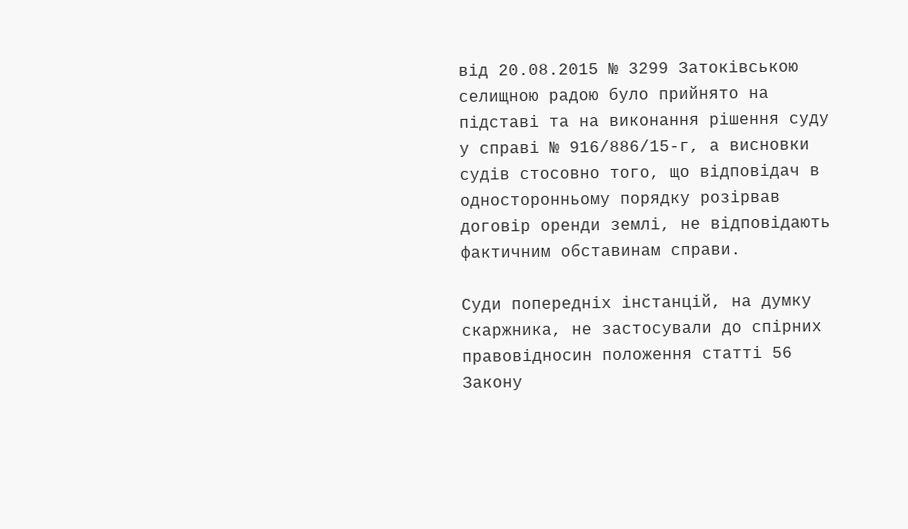від 20.08.2015 № 3299 Затоківською селищною радою було прийнято на підставі та на виконання рішення суду у справі № 916/886/15-г, а висновки судів стосовно того, що відповідач в односторонньому порядку розірвав договір оренди землі, не відповідають фактичним обставинам справи.

Суди попередніх інстанцій, на думку скаржника, не застосували до спірних правовідносин положення статті 56 Закону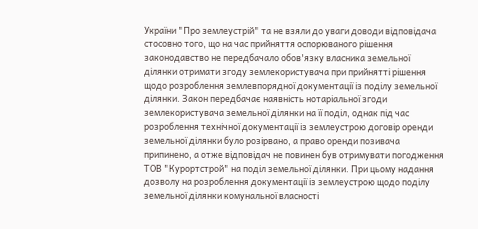України "Про землеустрій" та не взяли до уваги доводи відповідача стосовно того, що на час прийняття оспорюваного рішення законодавство не передбачало обов'язку власника земельної ділянки отримати згоду землекористувача при прийнятті рішення щодо розроблення землевпорядної документації із поділу земельної ділянки. Закон передбачає наявність нотаріальної згоди землекористувача земельної ділянки на її поділ, однак під час розроблення технічної документації із землеустрою договір оренди земельної ділянки було розірвано, а право оренди позивача припинено, а отже відповідач не повинен був отримувати погодження ТОВ "Курортстрой" на поділ земельної ділянки. При цьому надання дозволу на розроблення документації із землеустрою щодо поділу земельної ділянки комунальної власності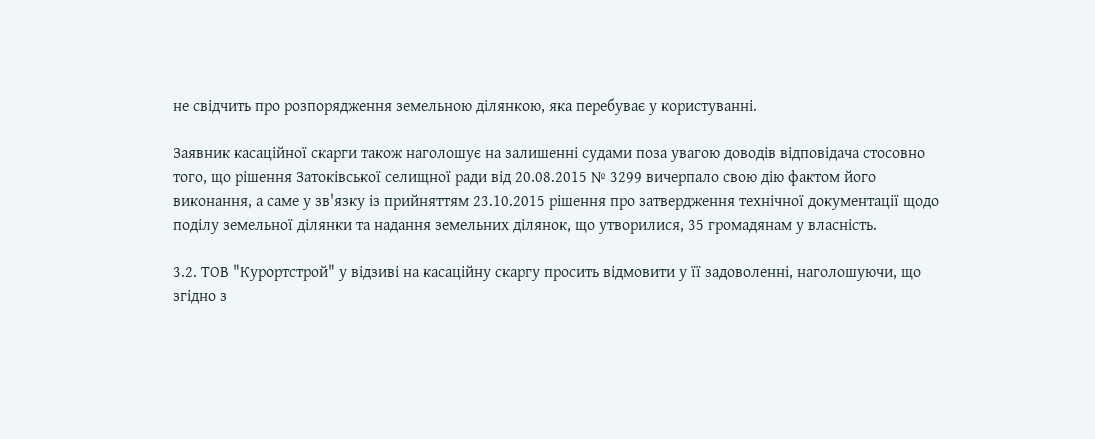не свідчить про розпорядження земельною ділянкою, яка перебуває у користуванні.

Заявник касаційної скарги також наголошує на залишенні судами поза увагою доводів відповідача стосовно того, що рішення Затоківської селищної ради від 20.08.2015 № 3299 вичерпало свою дію фактом його виконання, а саме у зв'язку із прийняттям 23.10.2015 рішення про затвердження технічної документації щодо поділу земельної ділянки та надання земельних ділянок, що утворилися, 35 громадянам у власність.

3.2. ТОВ "Курортстрой" у відзиві на касаційну скаргу просить відмовити у її задоволенні, наголошуючи, що згідно з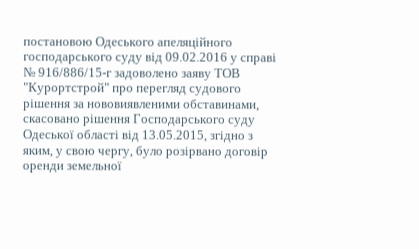постановою Одеського апеляційного господарського суду від 09.02.2016 у справі № 916/886/15-г задоволено заяву ТОВ "Курортстрой" про перегляд судового рішення за нововиявленими обставинами, скасовано рішення Господарського суду Одеської області від 13.05.2015, згідно з яким, у свою чергу, було розірвано договір оренди земельної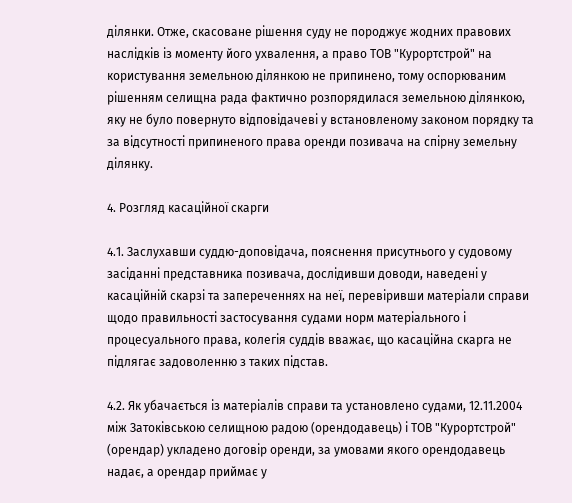ділянки. Отже, скасоване рішення суду не породжує жодних правових наслідків із моменту його ухвалення, а право ТОВ "Курортстрой" на користування земельною ділянкою не припинено, тому оспорюваним рішенням селищна рада фактично розпорядилася земельною ділянкою, яку не було повернуто відповідачеві у встановленому законом порядку та за відсутності припиненого права оренди позивача на спірну земельну ділянку.

4. Розгляд касаційної скарги

4.1. Заслухавши суддю-доповідача, пояснення присутнього у судовому засіданні представника позивача, дослідивши доводи, наведені у касаційній скарзі та запереченнях на неї, перевіривши матеріали справи щодо правильності застосування судами норм матеріального і процесуального права, колегія суддів вважає, що касаційна скарга не підлягає задоволенню з таких підстав.

4.2. Як убачається із матеріалів справи та установлено судами, 12.11.2004 між Затоківською селищною радою (орендодавець) і ТОВ "Курортстрой" (орендар) укладено договір оренди, за умовами якого орендодавець надає, а орендар приймає у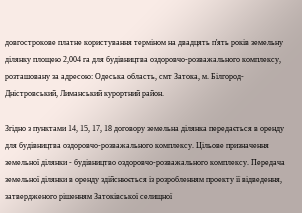довгострокове платне користування терміном на двадцять п'ять років земельну ділянку площею 2,004 га для будівництва оздоровчо-розважального комплексу, розташовану за адресою: Одеська область, смт Затока, м. Білгород-Дністровський, Лиманський курортний район.

Згідно з пунктами 14, 15, 17, 18 договору земельна ділянка передається в оренду для будівництва оздоровчо-розважального комплексу. Цільове призначення земельної ділянки - будівництво оздоровчо-розважального комплексу. Передача земельної ділянки в оренду здійснюється із розробленням проекту її відведення, затвердженого рішенням Затоківської селищної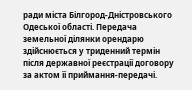ради міста Білгород-Дністровського Одеської області. Передача земельної ділянки орендарю здійснюється у триденний термін після державної реєстрації договору за актом її приймання-передачі.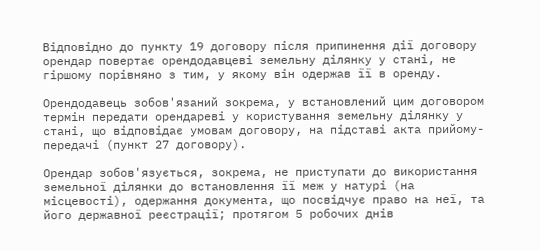Відповідно до пункту 19 договору після припинення дії договору орендар повертає орендодавцеві земельну ділянку у стані, не гіршому порівняно з тим, у якому він одержав її в оренду.

Орендодавець зобов'язаний зокрема, у встановлений цим договором термін передати орендареві у користування земельну ділянку у стані, що відповідає умовам договору, на підставі акта прийому-передачі (пункт 27 договору).

Орендар зобов'язується, зокрема, не приступати до використання земельної ділянки до встановлення її меж у натурі (на місцевості), одержання документа, що посвідчує право на неї, та його державної реєстрації; протягом 5 робочих днів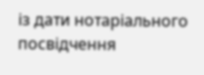із дати нотаріального посвідчення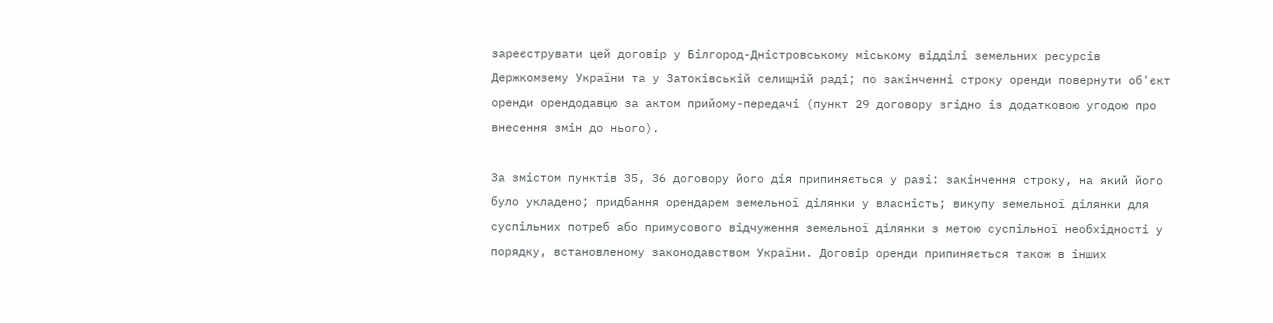зареєструвати цей договір у Білгород-Дністровському міському відділі земельних ресурсів Держкомзему України та у Затоківській селищній раді; по закінченні строку оренди повернути об'єкт оренди орендодавцю за актом прийому-передачі (пункт 29 договору згідно із додатковою угодою про внесення змін до нього).

За змістом пунктів 35, 36 договору його дія припиняється у разі: закінчення строку, на який його було укладено; придбання орендарем земельної ділянки у власність; викупу земельної ділянки для суспільних потреб або примусового відчуження земельної ділянки з метою суспільної необхідності у порядку, встановленому законодавством України. Договір оренди припиняється також в інших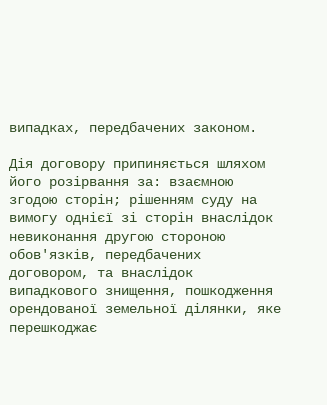випадках, передбачених законом.

Дія договору припиняється шляхом його розірвання за: взаємною згодою сторін; рішенням суду на вимогу однієї зі сторін внаслідок невиконання другою стороною обов'язків, передбачених договором, та внаслідок випадкового знищення, пошкодження орендованої земельної ділянки, яке перешкоджає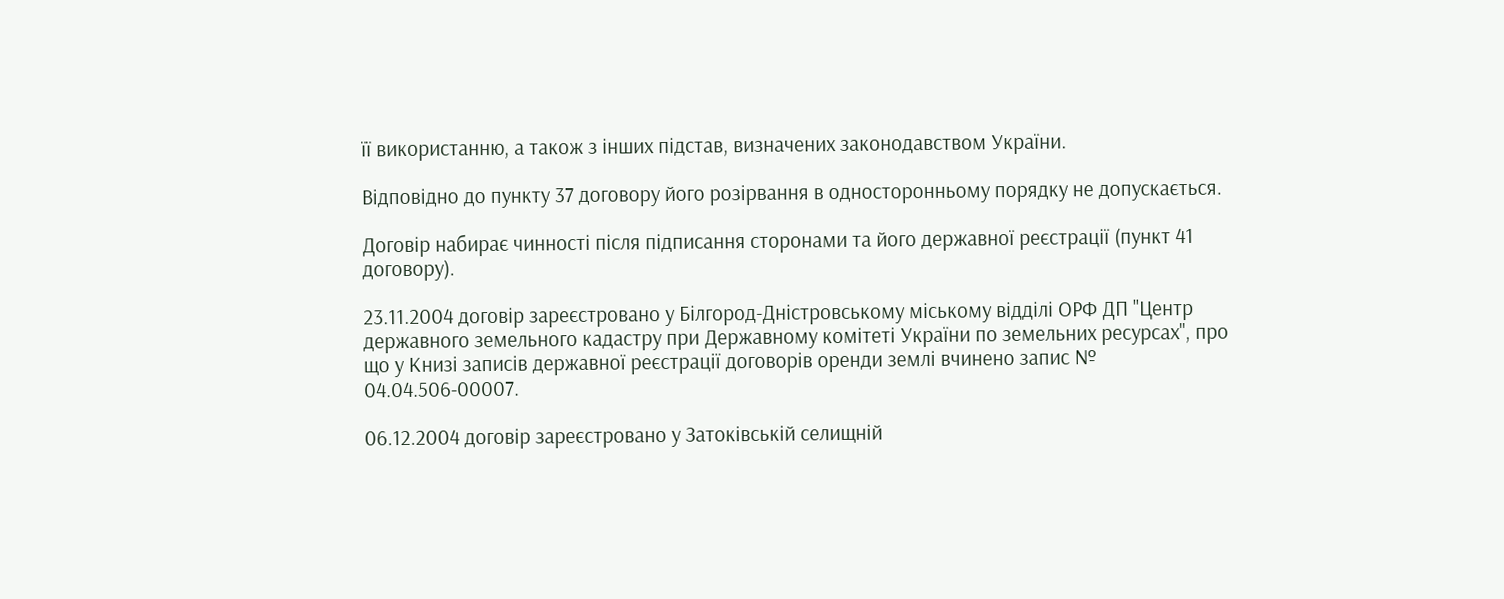її використанню, а також з інших підстав, визначених законодавством України.

Відповідно до пункту 37 договору його розірвання в односторонньому порядку не допускається.

Договір набирає чинності після підписання сторонами та його державної реєстрації (пункт 41 договору).

23.11.2004 договір зареєстровано у Білгород-Дністровському міському відділі ОРФ ДП "Центр державного земельного кадастру при Державному комітеті України по земельних ресурсах", про що у Книзі записів державної реєстрації договорів оренди землі вчинено запис № 04.04.506-00007.

06.12.2004 договір зареєстровано у Затоківській селищній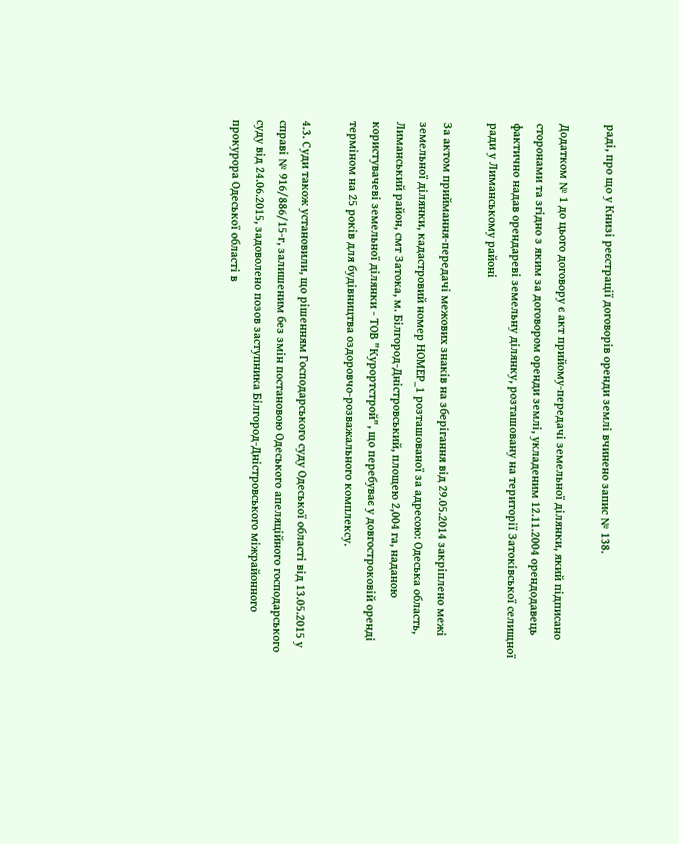раді, про що у Книзі реєстрації договорів оренди землі вчинено запис № 138.

Додатком № 1 до цього договору є акт прийому-передачі земельної ділянки, який підписано сторонами та згідно з яким за договором оренди землі, укладеним 12.11.2004 орендодавець фактично надав орендареві земельну ділянку, розташовану на території Затоківської селищної ради у Лиманському районі

За актом приймання-передачі межових знаків на зберігання від 29.05.2014 закріплено межі земельної ділянки, кадастровий номер НОМЕР_1 розташованої за адресою: Одеська область, Лиманський район, смт Затока, м. Білгород-Дністровський, площею 2,004 га, наданою користувачеві земельної ділянки - ТОВ "Курортстрой", що перебуває у довгостроковій оренді терміном на 25 років для будівництва оздоровчо-розважального комплексу.

4.3. Суди також установили, що рішенням Господарського суду Одеської області від 13.05.2015 у справі № 916/886/15-г, залишеним без змін постановою Одеського апеляційного господарського суду від 24.06.2015, задоволено позов заступника Білгород-Дністровського міжрайонного прокурора Одеської області в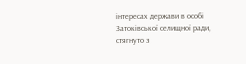інтересах держави в особі Затоківської селищної ради, стягнуто з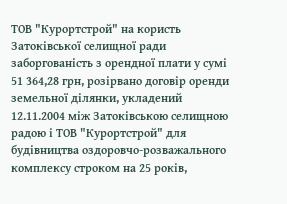ТОВ "Курортстрой" на користь Затоківської селищної ради заборгованість з орендної плати у сумі 51 364,28 грн, розірвано договір оренди земельної ділянки, укладений 12.11.2004 між Затоківською селищною радою і ТОВ "Курортстрой" для будівництва оздоровчо-розважального комплексу строком на 25 років,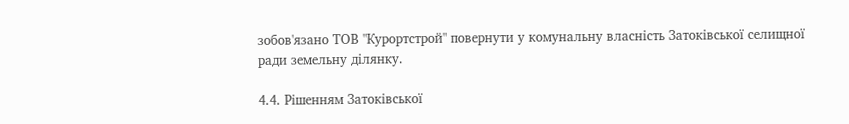зобов'язано ТОВ "Курортстрой" повернути у комунальну власність Затоківської селищної ради земельну ділянку.

4.4. Рішенням Затоківської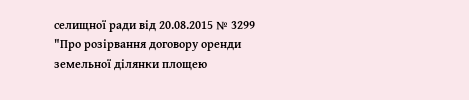селищної ради від 20.08.2015 № 3299 "Про розірвання договору оренди земельної ділянки площею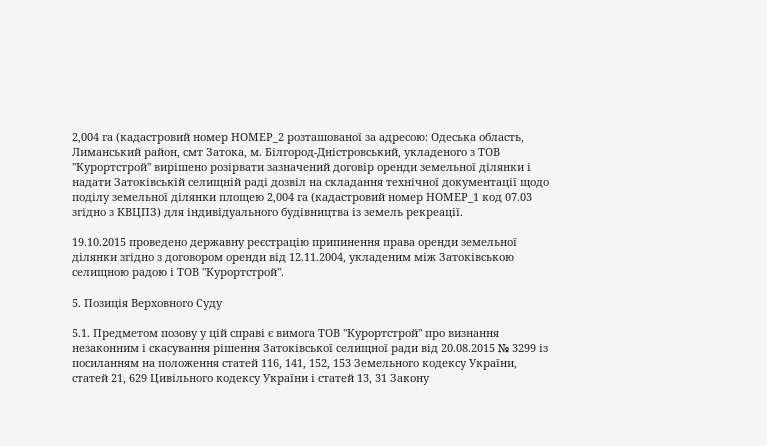2,004 га (кадастровий номер НОМЕР_2 розташованої за адресою: Одеська область, Лиманський район, смт Затока, м. Білгород-Дністровський, укладеного з ТОВ "Курортстрой" вирішено розірвати зазначений договір оренди земельної ділянки і надати Затоківській селищній раді дозвіл на складання технічної документації щодо поділу земельної ділянки площею 2,004 га (кадастровий номер НОМЕР_1 код 07.03 згідно з КВЦПЗ) для індивідуального будівництва із земель рекреації.

19.10.2015 проведено державну реєстрацію припинення права оренди земельної ділянки згідно з договором оренди від 12.11.2004, укладеним між Затоківською селищною радою і ТОВ "Курортстрой".

5. Позиція Верховного Суду

5.1. Предметом позову у цій справі є вимога ТОВ "Курортстрой" про визнання незаконним і скасування рішення Затоківської селищної ради від 20.08.2015 № 3299 із посиланням на положення статей 116, 141, 152, 153 Земельного кодексу України, статей 21, 629 Цивільного кодексу України і статей 13, 31 Закону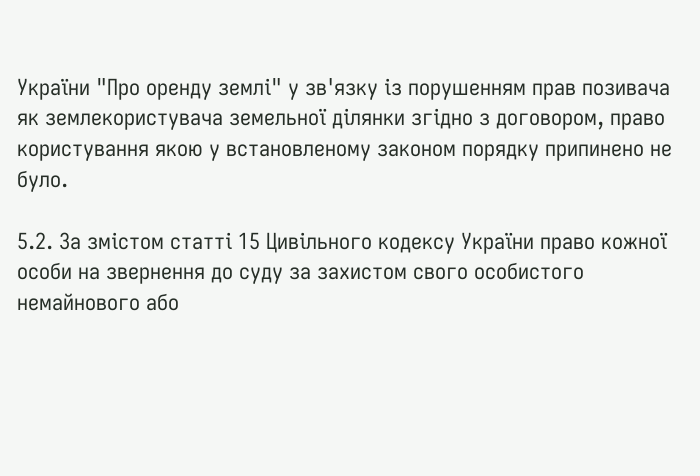України "Про оренду землі" у зв'язку із порушенням прав позивача як землекористувача земельної ділянки згідно з договором, право користування якою у встановленому законом порядку припинено не було.

5.2. За змістом статті 15 Цивільного кодексу України право кожної особи на звернення до суду за захистом свого особистого немайнового або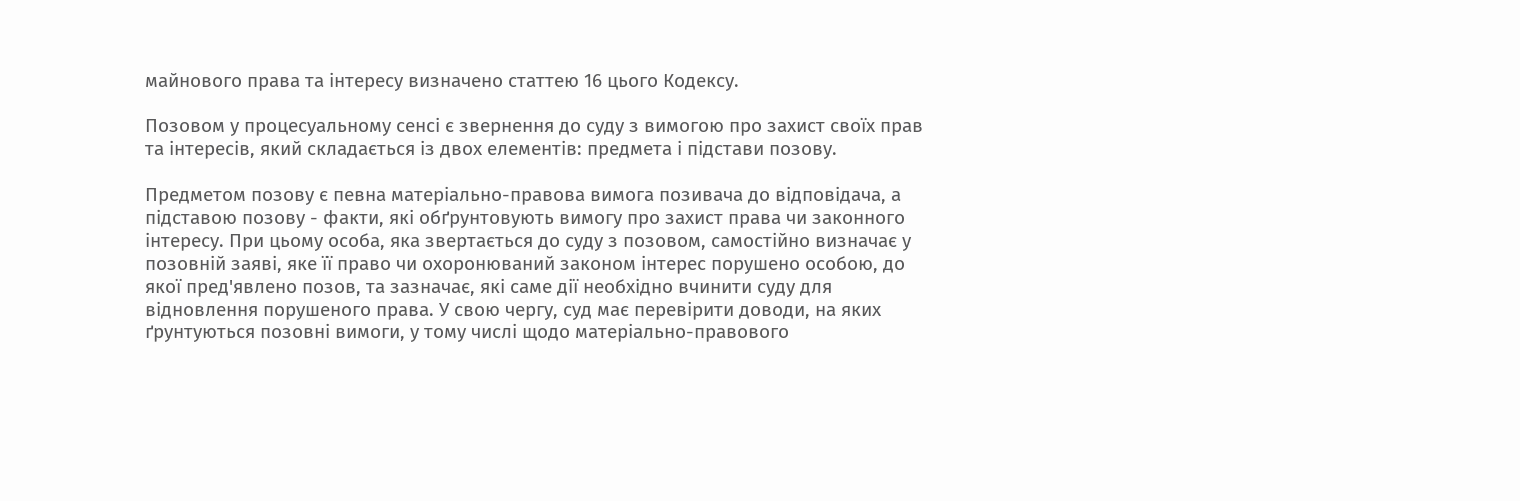майнового права та інтересу визначено статтею 16 цього Кодексу.

Позовом у процесуальному сенсі є звернення до суду з вимогою про захист своїх прав та інтересів, який складається із двох елементів: предмета і підстави позову.

Предметом позову є певна матеріально-правова вимога позивача до відповідача, а підставою позову - факти, які обґрунтовують вимогу про захист права чи законного інтересу. При цьому особа, яка звертається до суду з позовом, самостійно визначає у позовній заяві, яке її право чи охоронюваний законом інтерес порушено особою, до якої пред'явлено позов, та зазначає, які саме дії необхідно вчинити суду для відновлення порушеного права. У свою чергу, суд має перевірити доводи, на яких ґрунтуються позовні вимоги, у тому числі щодо матеріально-правового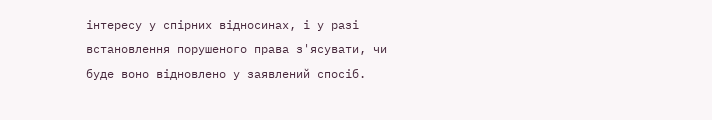інтересу у спірних відносинах, і у разі встановлення порушеного права з'ясувати, чи буде воно відновлено у заявлений спосіб.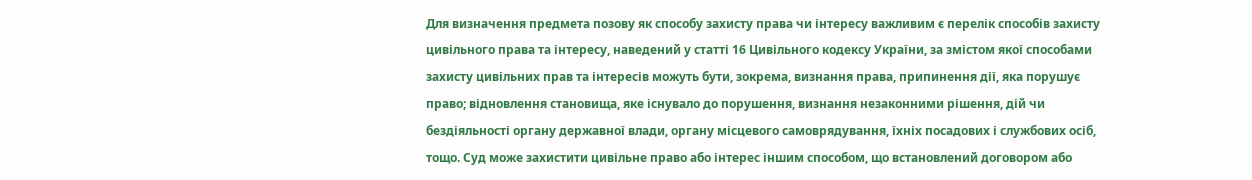Для визначення предмета позову як способу захисту права чи інтересу важливим є перелік способів захисту цивільного права та інтересу, наведений у статті 16 Цивільного кодексу України, за змістом якої способами захисту цивільних прав та інтересів можуть бути, зокрема, визнання права, припинення дії, яка порушує право; відновлення становища, яке існувало до порушення, визнання незаконними рішення, дій чи бездіяльності органу державної влади, органу місцевого самоврядування, їхніх посадових і службових осіб, тощо. Суд може захистити цивільне право або інтерес іншим способом, що встановлений договором або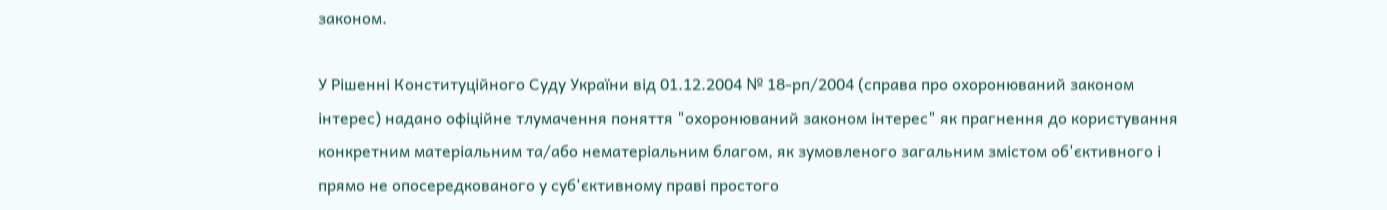законом.

У Рішенні Конституційного Суду України від 01.12.2004 № 18-рп/2004 (справа про охоронюваний законом інтерес) надано офіційне тлумачення поняття "охоронюваний законом інтерес" як прагнення до користування конкретним матеріальним та/або нематеріальним благом, як зумовленого загальним змістом об'єктивного і прямо не опосередкованого у суб'єктивному праві простого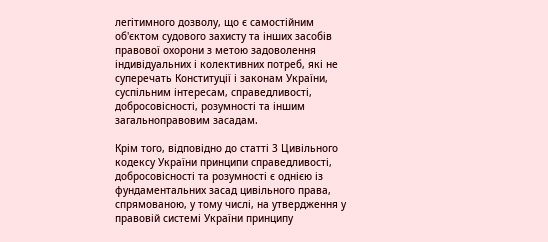легітимного дозволу, що є самостійним об'єктом судового захисту та інших засобів правової охорони з метою задоволення індивідуальних і колективних потреб, які не суперечать Конституції і законам України, суспільним інтересам, справедливості, добросовісності, розумності та іншим загальноправовим засадам.

Крім того, відповідно до статті 3 Цивільного кодексу України принципи справедливості, добросовісності та розумності є однією із фундаментальних засад цивільного права, спрямованою, у тому числі, на утвердження у правовій системі України принципу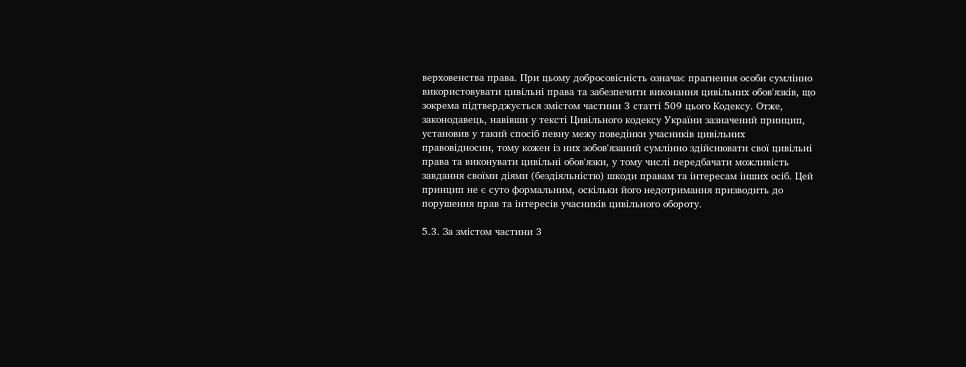верховенства права. При цьому добросовісність означає прагнення особи сумлінно використовувати цивільні права та забезпечити виконання цивільних обов'язків, що зокрема підтверджується змістом частини 3 статті 509 цього Кодексу. Отже, законодавець, навівши у тексті Цивільного кодексу України зазначений принцип, установив у такий спосіб певну межу поведінки учасників цивільних правовідносин, тому кожен із них зобов'язаний сумлінно здійснювати свої цивільні права та виконувати цивільні обов'язки, у тому числі передбачати можливість завдання своїми діями (бездіяльністю) шкоди правам та інтересам інших осіб. Цей принцип не є суто формальним, оскільки його недотримання призводить до порушення прав та інтересів учасників цивільного обороту.

5.3. За змістом частини 3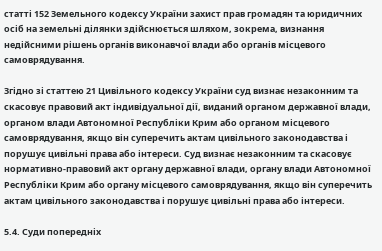статті 152 Земельного кодексу України захист прав громадян та юридичних осіб на земельні ділянки здійснюється шляхом, зокрема, визнання недійсними рішень органів виконавчої влади або органів місцевого самоврядування.

Згідно зі статтею 21 Цивільного кодексу України суд визнає незаконним та скасовує правовий акт індивідуальної дії, виданий органом державної влади, органом влади Автономної Республіки Крим або органом місцевого самоврядування, якщо він суперечить актам цивільного законодавства і порушує цивільні права або інтереси. Суд визнає незаконним та скасовує нормативно-правовий акт органу державної влади, органу влади Автономної Республіки Крим або органу місцевого самоврядування, якщо він суперечить актам цивільного законодавства і порушує цивільні права або інтереси.

5.4. Суди попередніх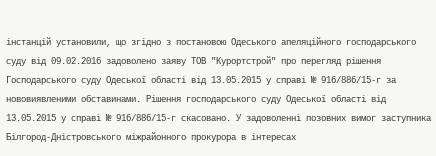інстанцій установили, що згідно з постановою Одеського апеляційного господарського суду від 09.02.2016 задоволено заяву ТОВ "Курортстрой" про перегляд рішення Господарського суду Одеської області від 13.05.2015 у справі № 916/886/15-г за нововиявленими обставинами. Рішення господарського суду Одеської області від 13.05.2015 у справі № 916/886/15-г скасовано. У задоволенні позовних вимог заступника Білгород-Дністровського міжрайонного прокурора в інтересах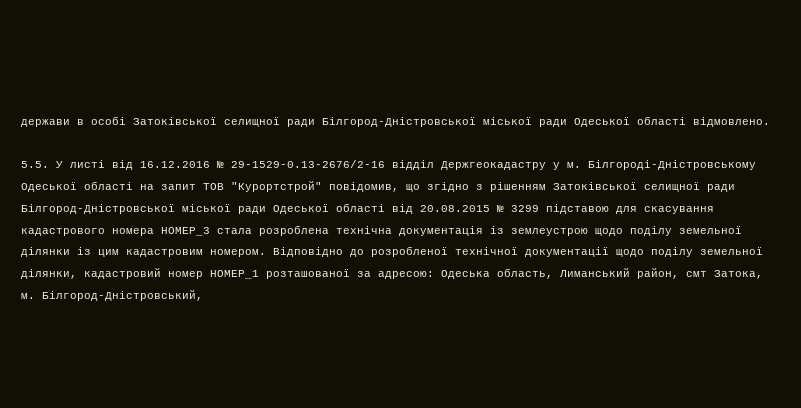держави в особі Затоківської селищної ради Білгород-Дністровської міської ради Одеської області відмовлено.

5.5. У листі від 16.12.2016 № 29-1529-0.13-2676/2-16 відділ Держгеокадастру у м. Білгороді-Дністровському Одеської області на запит ТОВ "Курортстрой" повідомив, що згідно з рішенням Затоківської селищної ради Білгород-Дністровської міської ради Одеської області від 20.08.2015 № 3299 підставою для скасування кадастрового номера НОМЕР_3 стала розроблена технічна документація із землеустрою щодо поділу земельної ділянки із цим кадастровим номером. Відповідно до розробленої технічної документації щодо поділу земельної ділянки, кадастровий номер НОМЕР_1 розташованої за адресою: Одеська область, Лиманський район, смт Затока, м. Білгород-Дністровський,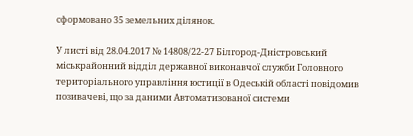сформовано 35 земельних ділянок.

У листі від 28.04.2017 № 14808/22-27 Білгород-Дністровський міськрайонний відділ державної виконавчої служби Головного територіального управління юстиції в Одеській області повідомив позивачеві, що за даними Автоматизованої системи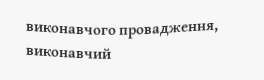виконавчого провадження, виконавчий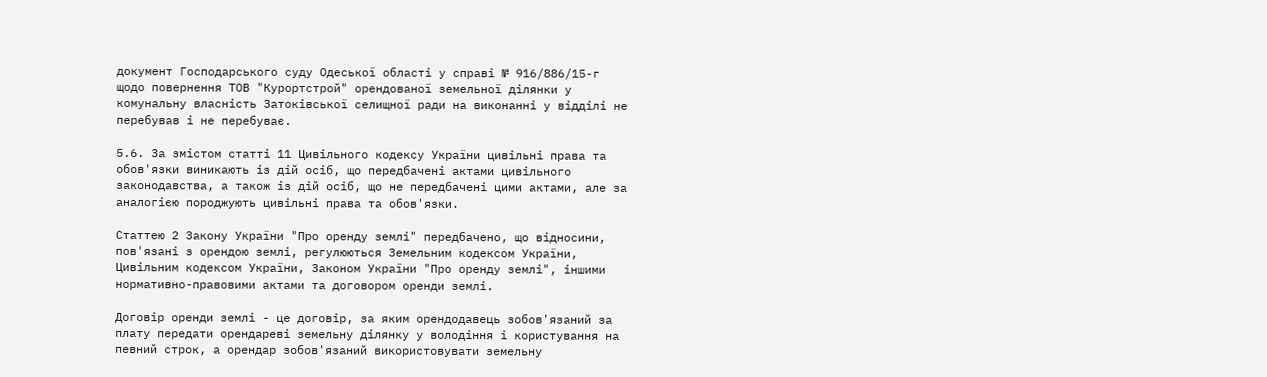документ Господарського суду Одеської області у справі № 916/886/15-г щодо повернення ТОВ "Курортстрой" орендованої земельної ділянки у комунальну власність Затоківської селищної ради на виконанні у відділі не перебував і не перебуває.

5.6. За змістом статті 11 Цивільного кодексу України цивільні права та обов'язки виникають із дій осіб, що передбачені актами цивільного законодавства, а також із дій осіб, що не передбачені цими актами, але за аналогією породжують цивільні права та обов'язки.

Статтею 2 Закону України "Про оренду землі" передбачено, що відносини, пов'язані з орендою землі, регулюються Земельним кодексом України, Цивільним кодексом України, Законом України "Про оренду землі", іншими нормативно-правовими актами та договором оренди землі.

Договір оренди землі - це договір, за яким орендодавець зобов'язаний за плату передати орендареві земельну ділянку у володіння і користування на певний строк, а орендар зобов'язаний використовувати земельну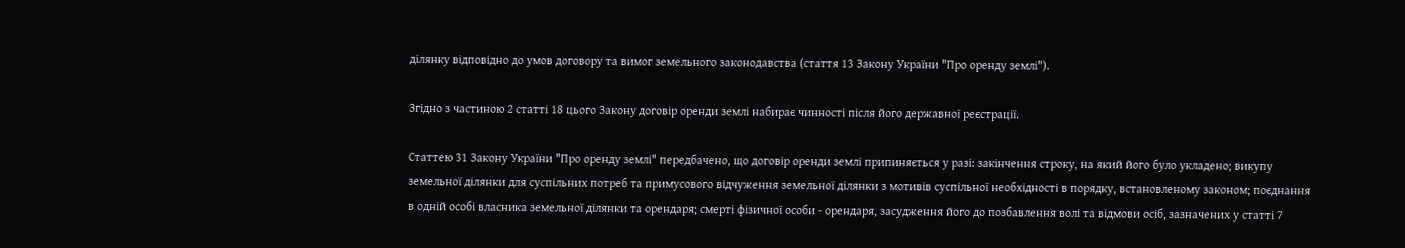ділянку відповідно до умов договору та вимог земельного законодавства (стаття 13 Закону України "Про оренду землі").

Згідно з частиною 2 статті 18 цього Закону договір оренди землі набирає чинності після його державної реєстрації.

Статтею 31 Закону України "Про оренду землі" передбачено, що договір оренди землі припиняється у разі: закінчення строку, на який його було укладено; викупу земельної ділянки для суспільних потреб та примусового відчуження земельної ділянки з мотивів суспільної необхідності в порядку, встановленому законом; поєднання в одній особі власника земельної ділянки та орендаря; смерті фізичної особи - орендаря, засудження його до позбавлення волі та відмови осіб, зазначених у статті 7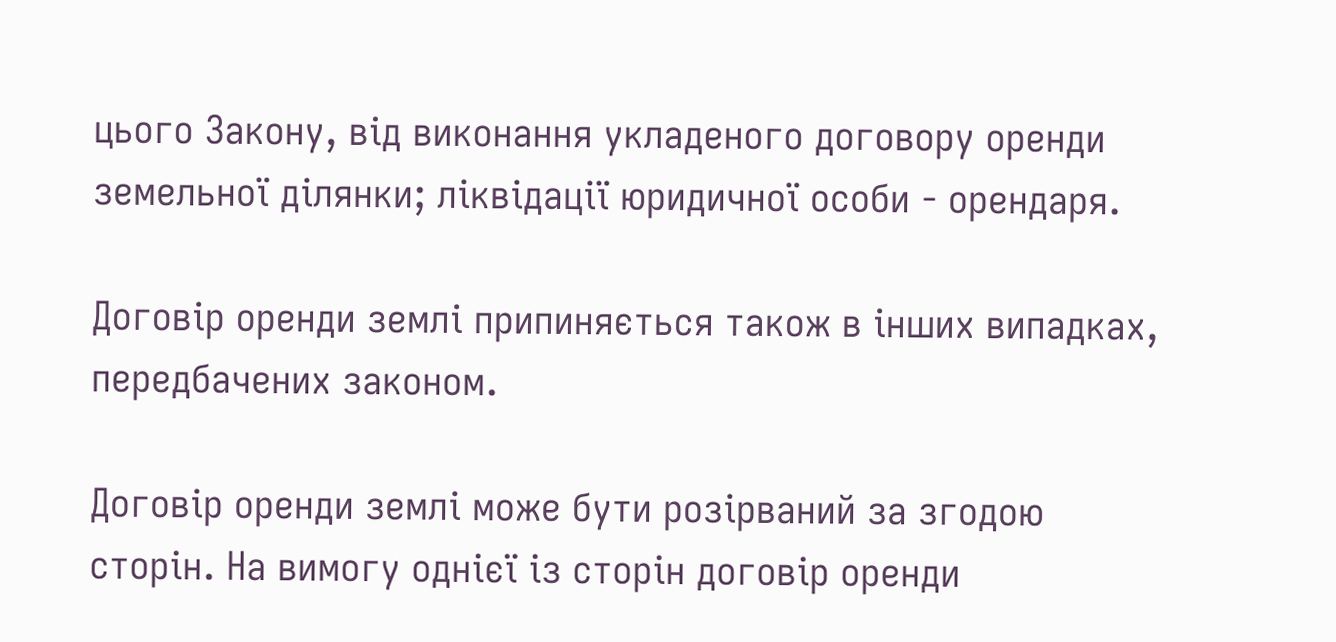цього Закону, від виконання укладеного договору оренди земельної ділянки; ліквідації юридичної особи - орендаря.

Договір оренди землі припиняється також в інших випадках, передбачених законом.

Договір оренди землі може бути розірваний за згодою сторін. На вимогу однієї із сторін договір оренди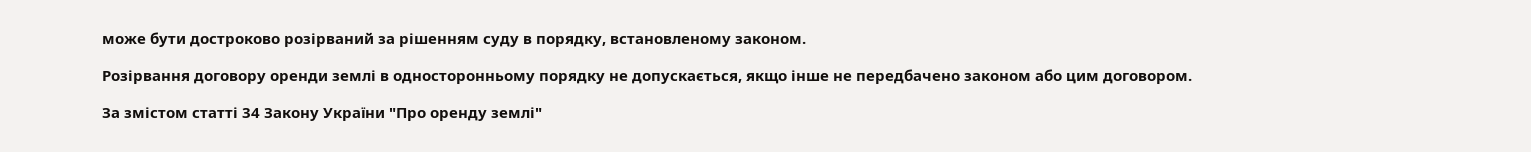може бути достроково розірваний за рішенням суду в порядку, встановленому законом.

Розірвання договору оренди землі в односторонньому порядку не допускається, якщо інше не передбачено законом або цим договором.

За змістом статті 34 Закону України "Про оренду землі"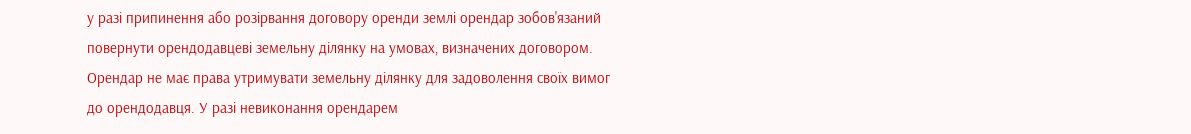у разі припинення або розірвання договору оренди землі орендар зобов'язаний повернути орендодавцеві земельну ділянку на умовах, визначених договором. Орендар не має права утримувати земельну ділянку для задоволення своїх вимог до орендодавця. У разі невиконання орендарем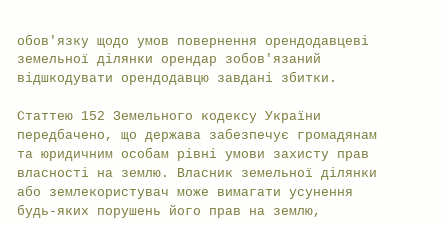обов'язку щодо умов повернення орендодавцеві земельної ділянки орендар зобов'язаний відшкодувати орендодавцю завдані збитки.

Статтею 152 Земельного кодексу України передбачено, що держава забезпечує громадянам та юридичним особам рівні умови захисту прав власності на землю. Власник земельної ділянки або землекористувач може вимагати усунення будь-яких порушень його прав на землю,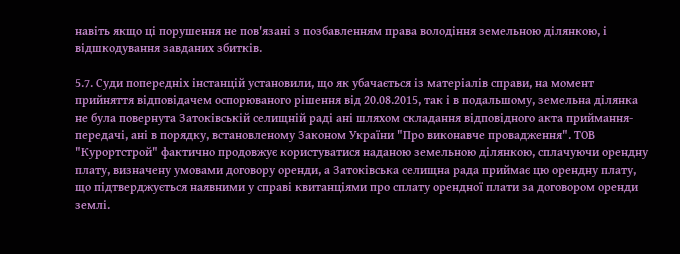навіть якщо ці порушення не пов'язані з позбавленням права володіння земельною ділянкою, і відшкодування завданих збитків.

5.7. Суди попередніх інстанцій установили, що як убачається із матеріалів справи, на момент прийняття відповідачем оспорюваного рішення від 20.08.2015, так і в подальшому, земельна ділянка не була повернута Затоківській селищній раді ані шляхом складання відповідного акта приймання-передачі, ані в порядку, встановленому Законом України "Про виконавче провадження". ТОВ "Курортстрой" фактично продовжує користуватися наданою земельною ділянкою, сплачуючи орендну плату, визначену умовами договору оренди, а Затоківська селищна рада приймає цю орендну плату, що підтверджується наявними у справі квитанціями про сплату орендної плати за договором оренди землі.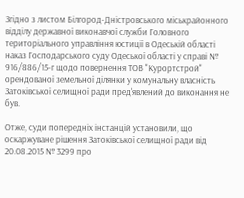Згідно з листом Білгород-Дністровського міськрайонного відділу державної виконавчої служби Головного територіального управління юстиції в Одеській області наказ Господарського суду Одеської області у справі № 916/886/15-г щодо повернення ТОВ "Курортстрой" орендованої земельної ділянки у комунальну власність Затоківської селищної ради пред'явлений до виконання не був.

Отже, суди попередніх інстанцій установили, що оскаржуване рішення Затоківської селищної ради від 20.08.2015 № 3299 про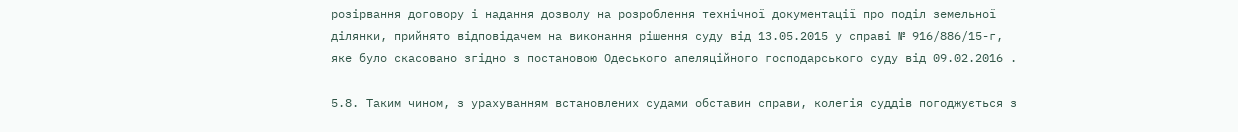розірвання договору і надання дозволу на розроблення технічної документації про поділ земельної ділянки, прийнято відповідачем на виконання рішення суду від 13.05.2015 у справі № 916/886/15-г, яке було скасовано згідно з постановою Одеського апеляційного господарського суду від 09.02.2016 .

5.8. Таким чином, з урахуванням встановлених судами обставин справи, колегія суддів погоджується з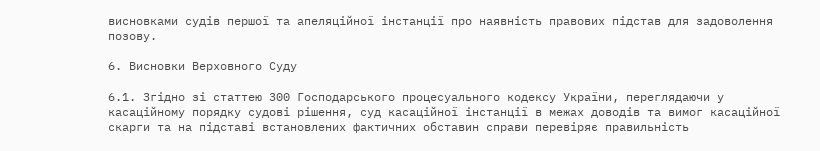висновками судів першої та апеляційної інстанції про наявність правових підстав для задоволення позову.

6. Висновки Верховного Суду

6.1. Згідно зі статтею 300 Господарського процесуального кодексу України, переглядаючи у касаційному порядку судові рішення, суд касаційної інстанції в межах доводів та вимог касаційної скарги та на підставі встановлених фактичних обставин справи перевіряє правильність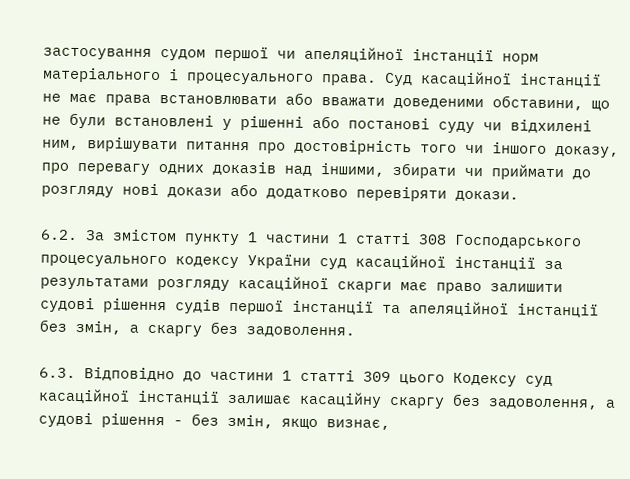застосування судом першої чи апеляційної інстанції норм матеріального і процесуального права. Суд касаційної інстанції не має права встановлювати або вважати доведеними обставини, що не були встановлені у рішенні або постанові суду чи відхилені ним, вирішувати питання про достовірність того чи іншого доказу, про перевагу одних доказів над іншими, збирати чи приймати до розгляду нові докази або додатково перевіряти докази.

6.2. За змістом пункту 1 частини 1 статті 308 Господарського процесуального кодексу України суд касаційної інстанції за результатами розгляду касаційної скарги має право залишити судові рішення судів першої інстанції та апеляційної інстанції без змін, а скаргу без задоволення.

6.3. Відповідно до частини 1 статті 309 цього Кодексу суд касаційної інстанції залишає касаційну скаргу без задоволення, а судові рішення - без змін, якщо визнає,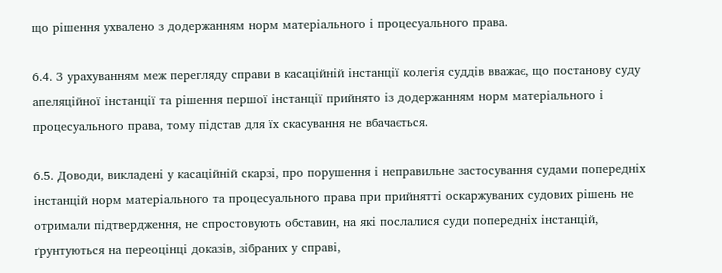що рішення ухвалено з додержанням норм матеріального і процесуального права.

6.4. З урахуванням меж перегляду справи в касаційній інстанції колегія суддів вважає, що постанову суду апеляційної інстанції та рішення першої інстанції прийнято із додержанням норм матеріального і процесуального права, тому підстав для їх скасування не вбачається.

6.5. Доводи, викладені у касаційній скарзі, про порушення і неправильне застосування судами попередніх інстанцій норм матеріального та процесуального права при прийнятті оскаржуваних судових рішень не отримали підтвердження, не спростовують обставин, на які послалися суди попередніх інстанцій, ґрунтуються на переоцінці доказів, зібраних у справі,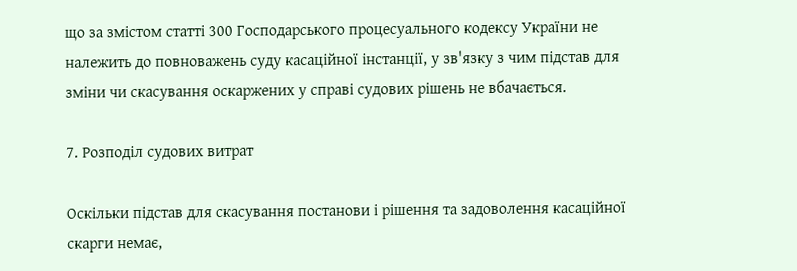що за змістом статті 300 Господарського процесуального кодексу України не належить до повноважень суду касаційної інстанції, у зв'язку з чим підстав для зміни чи скасування оскаржених у справі судових рішень не вбачається.

7. Розподіл судових витрат

Оскільки підстав для скасування постанови і рішення та задоволення касаційної скарги немає,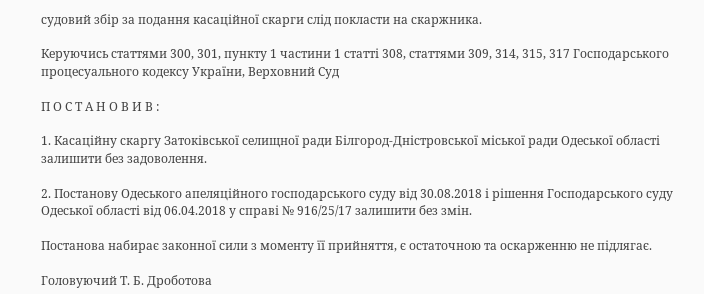судовий збір за подання касаційної скарги слід покласти на скаржника.

Керуючись статтями 300, 301, пункту 1 частини 1 статті 308, статтями 309, 314, 315, 317 Господарського процесуального кодексу України, Верховний Суд

П О С Т А Н О В И В :

1. Касаційну скаргу Затоківської селищної ради Білгород-Дністровської міської ради Одеської області залишити без задоволення.

2. Постанову Одеського апеляційного господарського суду від 30.08.2018 і рішення Господарського суду Одеської області від 06.04.2018 у справі № 916/25/17 залишити без змін.

Постанова набирає законної сили з моменту її прийняття, є остаточною та оскарженню не підлягає.

Головуючий Т. Б. Дроботова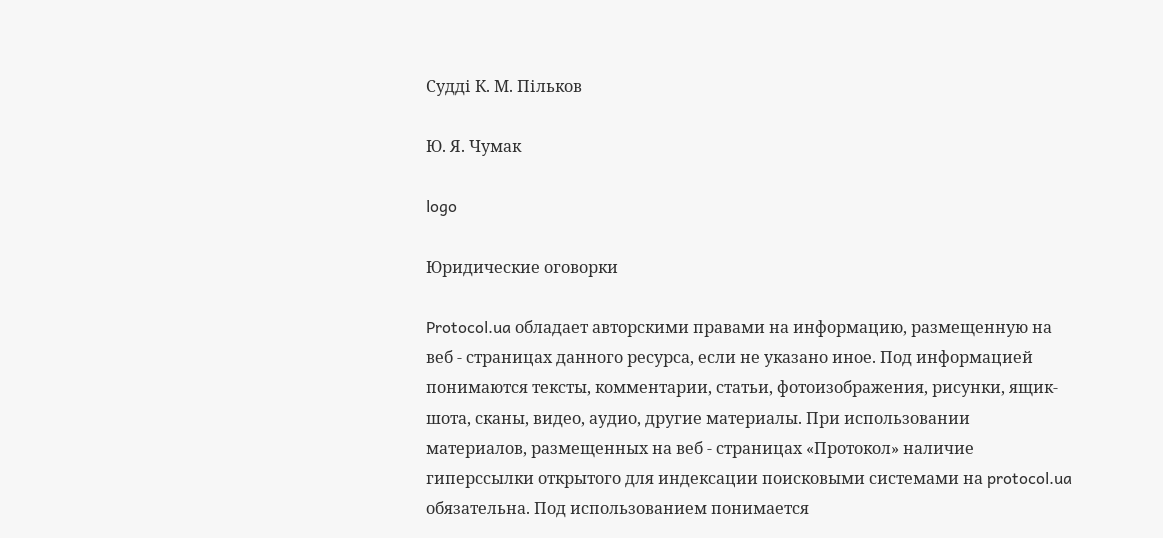Судді К. М. Пільков

Ю. Я. Чумак

logo

Юридические оговорки

Protocol.ua обладает авторскими правами на информацию, размещенную на веб - страницах данного ресурса, если не указано иное. Под информацией понимаются тексты, комментарии, статьи, фотоизображения, рисунки, ящик-шота, сканы, видео, аудио, другие материалы. При использовании материалов, размещенных на веб - страницах «Протокол» наличие гиперссылки открытого для индексации поисковыми системами на protocol.ua обязательна. Под использованием понимается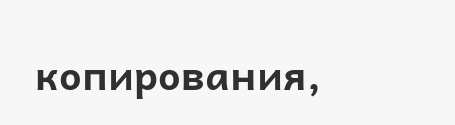копирования,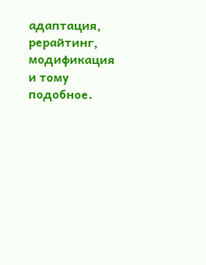адаптация, рерайтинг, модификация и тому подобное.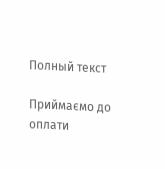Полный текст

Приймаємо до оплати